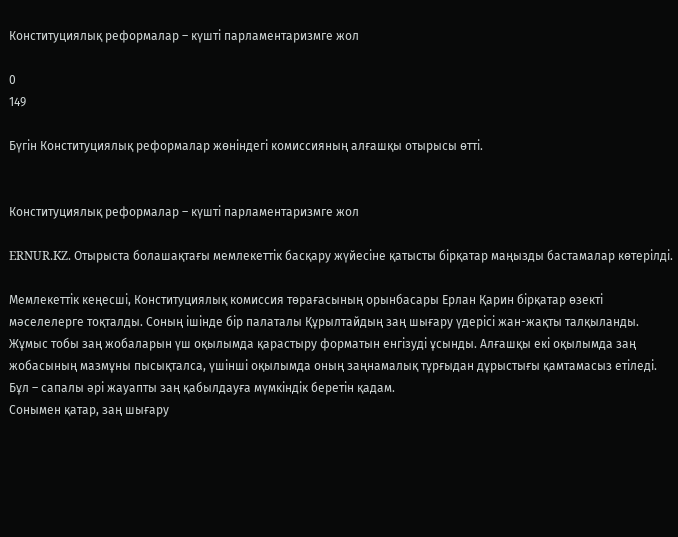Конституциялық реформалар – күшті парламентаризмге жол

0
149

Бүгін Конституциялық реформалар жөніндегі комиссияның алғашқы отырысы өтті.


Конституциялық реформалар – күшті парламентаризмге жол

ERNUR.KZ. Отырыста болашақтағы мемлекеттік басқару жүйесіне қатысты бірқатар маңызды бастамалар көтерілді.

Мемлекеттік кеңесші, Конституциялық комиссия төрағасының орынбасары Ерлан Қарин бірқатар өзекті мәселелерге тоқталды. Соның ішінде бір палаталы Құрылтайдың заң шығару үдерісі жан-жақты талқыланды. Жұмыс тобы заң жобаларын үш оқылымда қарастыру форматын енгізуді ұсынды. Алғашқы екі оқылымда заң жобасының мазмұны пысықталса, үшінші оқылымда оның заңнамалық тұрғыдан дұрыстығы қамтамасыз етіледі. Бұл – сапалы әрі жауапты заң қабылдауға мүмкіндік беретін қадам.
Сонымен қатар, заң шығару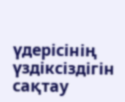үдерісінің үздіксіздігін сақтау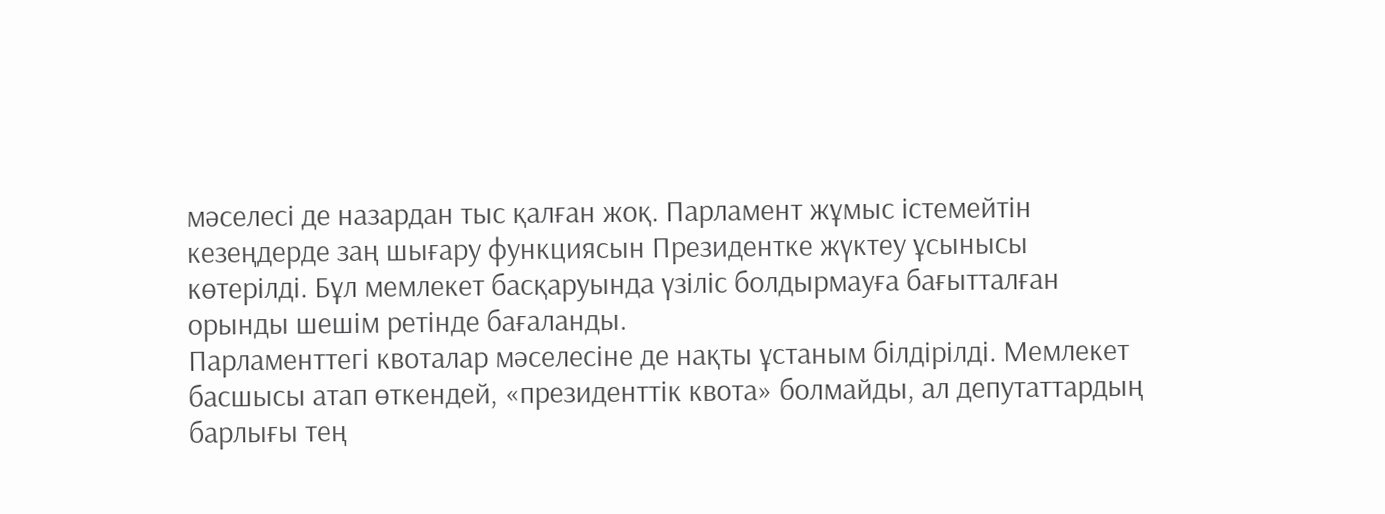мәселесі де назардан тыс қалған жоқ. Парламент жұмыс істемейтін кезеңдерде заң шығару функциясын Президентке жүктеу ұсынысы көтерілді. Бұл мемлекет басқаруында үзіліс болдырмауға бағытталған орынды шешім ретінде бағаланды.
Парламенттегі квоталар мәселесіне де нақты ұстаным білдірілді. Мемлекет басшысы атап өткендей, «президенттік квота» болмайды, ал депутаттардың барлығы тең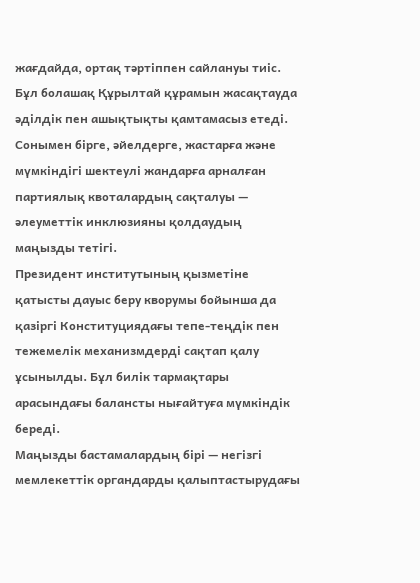жағдайда, ортақ тәртіппен сайлануы тиіс. Бұл болашақ Құрылтай құрамын жасақтауда әділдік пен ашықтықты қамтамасыз етеді. Сонымен бірге, әйелдерге, жастарға және мүмкіндігі шектеулі жандарға арналған партиялық квоталардың сақталуы — әлеуметтік инклюзияны қолдаудың маңызды тетігі.
Президент институтының қызметіне қатысты дауыс беру кворумы бойынша да қазіргі Конституциядағы тепе-теңдік пен тежемелік механизмдерді сақтап қалу ұсынылды. Бұл билік тармақтары арасындағы балансты нығайтуға мүмкіндік береді.
Маңызды бастамалардың бірі — негізгі мемлекеттік органдарды қалыптастырудағы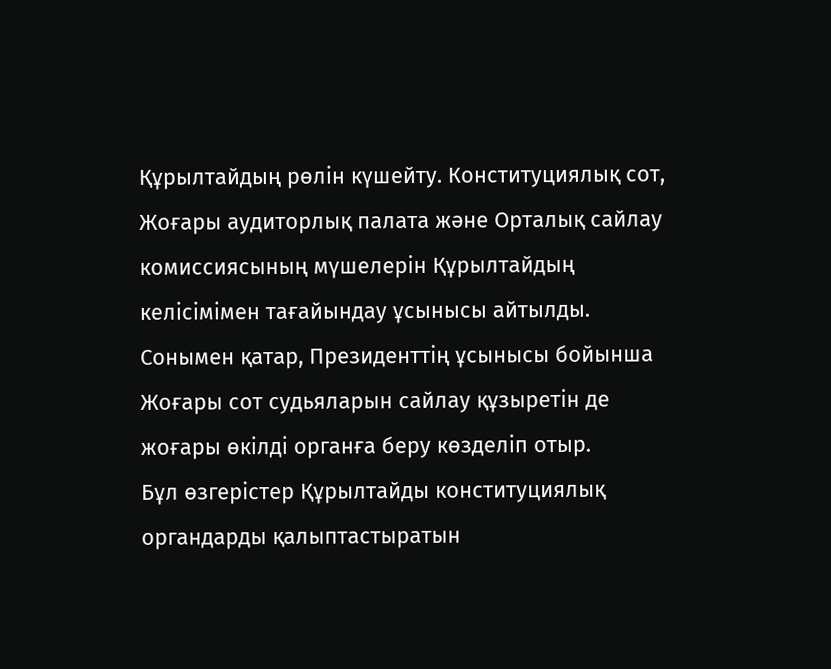Құрылтайдың рөлін күшейту. Конституциялық сот, Жоғары аудиторлық палата және Орталық сайлау комиссиясының мүшелерін Құрылтайдың келісімімен тағайындау ұсынысы айтылды. Сонымен қатар, Президенттің ұсынысы бойынша Жоғары сот судьяларын сайлау құзыретін де жоғары өкілді органға беру көзделіп отыр.
Бұл өзгерістер Құрылтайды конституциялық органдарды қалыптастыратын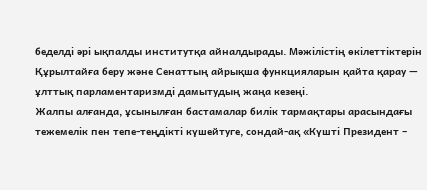беделді әрі ықпалды институтқа айналдырады. Мәжілістің өкілеттіктерін Құрылтайға беру және Сенаттың айрықша функцияларын қайта қарау — ұлттық парламентаризмді дамытудың жаңа кезеңі.
Жалпы алғанда, ұсынылған бастамалар билік тармақтары арасындағы тежемелік пен тепе-теңдікті күшейтуге, сондай-ақ «Күшті Президент –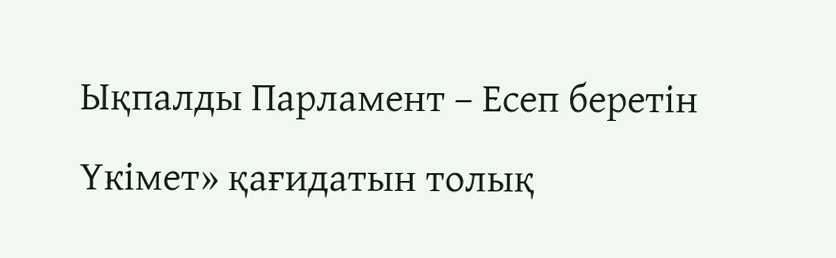Ықпалды Парламент – Есеп беретін Үкімет» қағидатын толық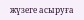жүзеге асыруға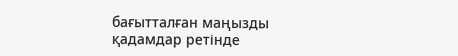бағытталған маңызды қадамдар ретінде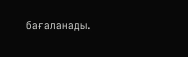бағаланады.